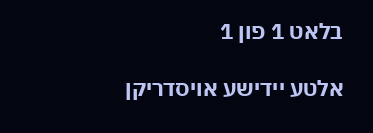בלאט 1 פון 1

אלטע יידישע אויסדריקן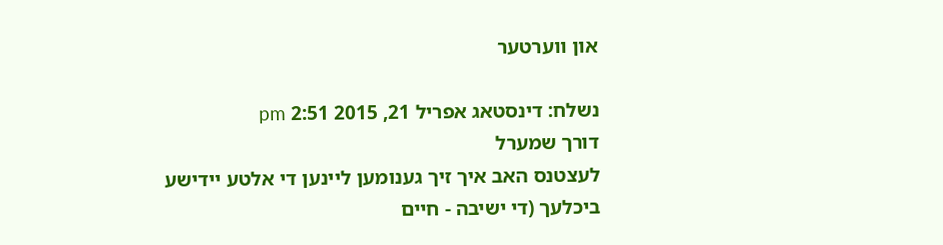און ווערטער

נשלח: דינסטאג אפריל 21, 2015 2:51 pm
דורך שמערל
לעצטנס האב איך זיך גענומען ליינען די אלטע יידישע ביכלעך (די ישיבה - חיים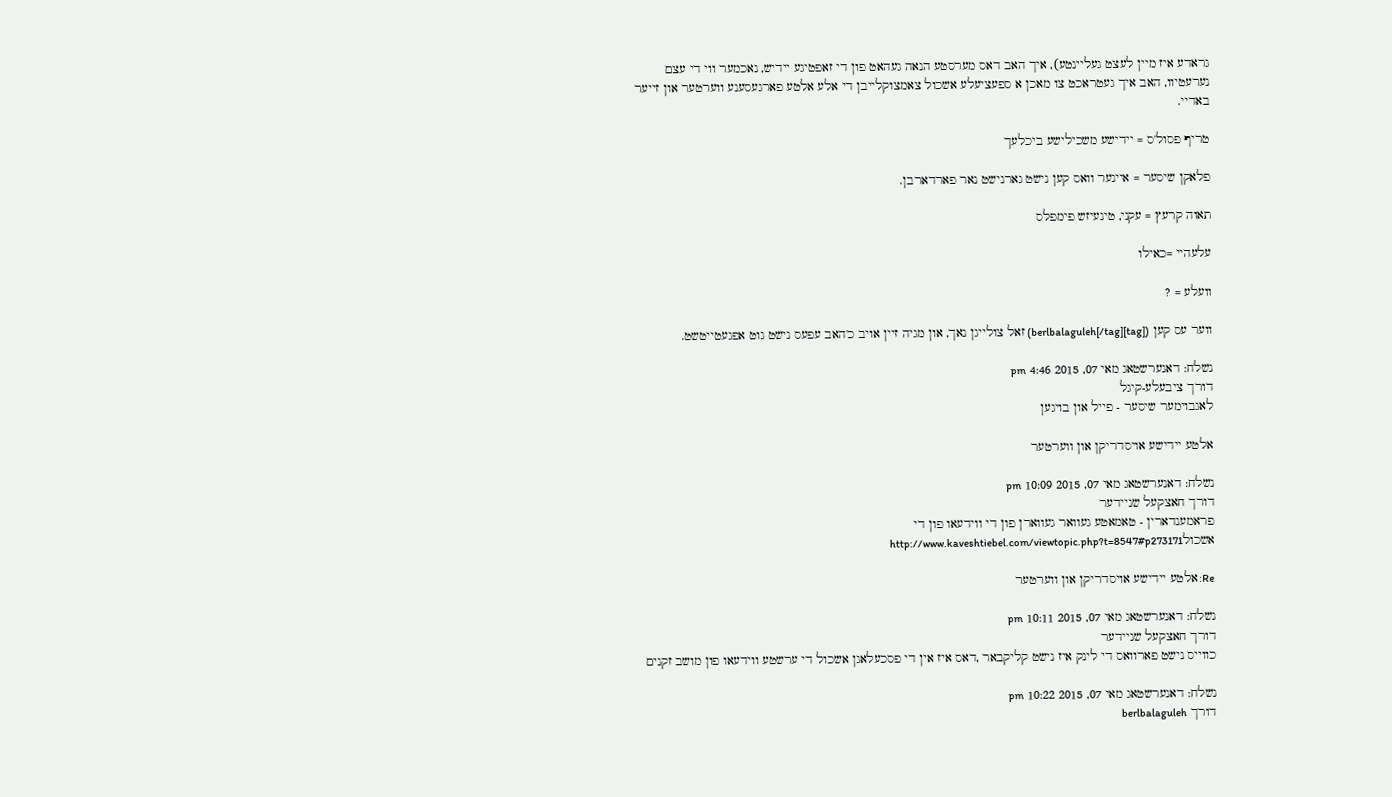גראדע איז מיין לעצט געליינטע), איך האב דאס מערסטע הנאה געהאט פון די זאפטיגע יידיש, נאכמער ווי די עצם נערעטיוו, האב איך געטראכט צו מאכן א ספעציעלע אשכול צאמצוקלייבן די אלע אלטע פארגעסענע ווערטער און זייער באדיי.

טריף פסול'ס = יידישע משכילישע ביכלעך

פלאקן שיסער = איינער וואס קען נישט גארנישט נאר פארדארבן.

תאוה קרעץ = עקני, טינעיזש פימפלס

עלעהיי =כאילו

וועלע = ?

ווער עס קען ([tag]berlbalaguleh[/tag]) זאל צולייגן נאך, און מגיה זיין אויב כ'האב עפעס נישט גוט אפגעטייטשט.

נשלח: דאנערשטאג מאי 07, 2015 4:46 pm
דורך ציבעלע-קיגל
לאגבוימער שיסער - פייל און בויגען

אלטע יידישע אויסדריקן און ווערטער

נשלח: דאנערשטאג מאי 07, 2015 10:09 pm
דורך חאצקעל שניידער
פראמענדארין - טאמאטע געוואר געווארן פון די ווידעאו פון די אשכולhttp://www.kaveshtiebel.com/viewtopic.php?t=8547#p273171

Re: אלטע יידישע אויסדריקן און ווערטער

נשלח: דאנערשטאג מאי 07, 2015 10:11 pm
דורך חאצקעל שניידער
כווייס נישט פארוואס די לינק איז נישט קליקבאר ,דאס איז אין די פסכעלאגן אשכול די ערשטע ווידעאו פון מושב זקנים

נשלח: דאנערשטאג מאי 07, 2015 10:22 pm
דורך berlbalaguleh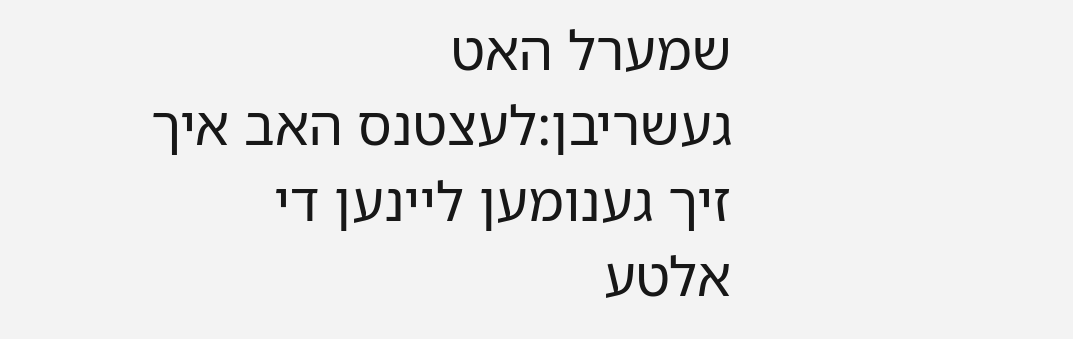שמערל האט געשריבן:לעצטנס האב איך זיך גענומען ליינען די אלטע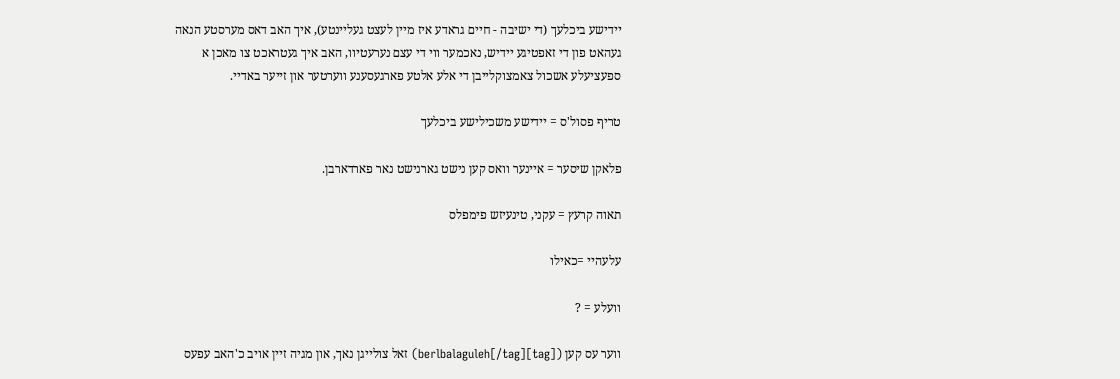יידישע ביכלעך (די ישיבה - חיים גראדע איז מיין לעצט געליינטע), איך האב דאס מערסטע הנאה געהאט פון די זאפטיגע יידיש, נאכמער ווי די עצם נערעטיוו, האב איך געטראכט צו מאכן א ספעציעלע אשכול צאמצוקלייבן די אלע אלטע פארגעסענע ווערטער און זייער באדיי.

טריף פסול'ס = יידישע משכילישע ביכלעך

פלאקן שיסער = איינער וואס קען נישט גארנישט נאר פארדארבן.

תאוה קרעץ = עקני, טינעיזש פימפלס

עלעהיי =כאילו

וועלע = ?

ווער עס קען ([tag]berlbalaguleh[/tag]) זאל צולייגן נאך, און מגיה זיין אויב כ'האב עפעס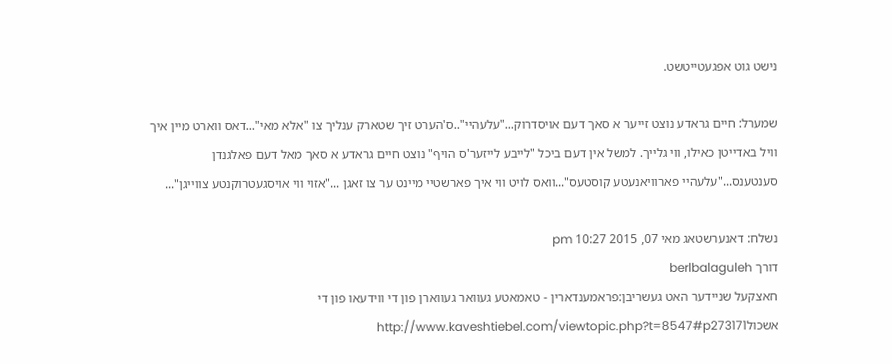נישט גוט אפגעטייטשט.

שמערל: חיים גראדע נוצט זייער א סאך דעם אויסדרוק..."עלעהיי"..ס'הערט זיך שטארק ענליך צו "אלא מאי"...דאס ווארט מיין איך וויל באדייטן כאילו, ווי גלייך. למשל אין דעם ביכל "לייבע לייזער'ס הויף" נוצט חיים גראדע א סאך מאל דעם פאלגנדן סענטענס..."עלעהיי פארוויאנעטע קוסטעס"...וואס לויט ווי איך פארשטיי מיינט ער צו זאגן ..."אזוי ווי אויסגעטרוקנטע צווייגן"...

נשלח: דאנערשטאג מאי 07, 2015 10:27 pm
דורך berlbalaguleh
חאצקעל שניידער האט געשריבן:פראמענדארין - טאמאטע געוואר געווארן פון די ווידעאו פון די אשכולhttp://www.kaveshtiebel.com/viewtopic.php?t=8547#p273171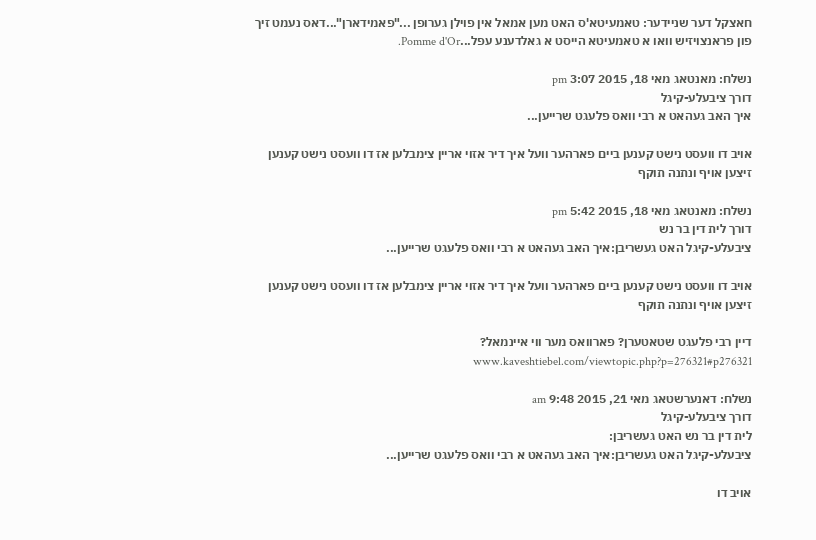חאצקל דער שניידער: טאמעיטא'ס האט מען אמאל אין פוילן גערופן ..."פאמידארן"...דאס נעמט זיך פון פראנצויזיש וואו א טאמעיטא הייסט א גאלדענע עפל...Pomme d'Or.

נשלח: מאנטאג מאי 18, 2015 3:07 pm
דורך ציבעלע-קיגל
איך האב געהאט א רבי וואס פלעגט שרייען...

אויב דו וועסט נישט קענען ביים פארהער וועל איך דיר אזוי אריין צימבלען אז דו וועסט נישט קענען זיצען אויף ונתנה תוקף

נשלח: מאנטאג מאי 18, 2015 5:42 pm
דורך לית דין בר נש
ציבעלע-קיגל האט געשריבן:איך האב געהאט א רבי וואס פלעגט שרייען...

אויב דו וועסט נישט קענען ביים פארהער וועל איך דיר אזוי אריין צימבלען אז דו וועסט נישט קענען זיצען אויף ונתנה תוקף

דיין רבי פלעגט שטאטערן? פארוואס מער ווי איינמאל? www.kaveshtiebel.com/viewtopic.php?p=276321#p276321

נשלח: דאנערשטאג מאי 21, 2015 9:48 am
דורך ציבעלע-קיגל
לית דין בר נש האט געשריבן:
ציבעלע-קיגל האט געשריבן:איך האב געהאט א רבי וואס פלעגט שרייען...

אויב דו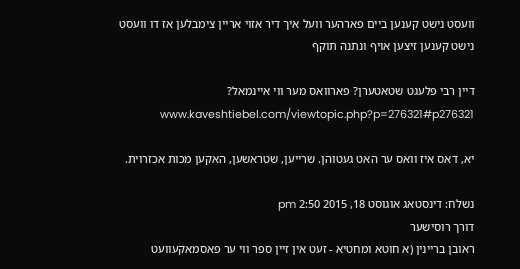וועסט נישט קענען ביים פארהער וועל איך דיר אזוי אריין צימבלען אז דו וועסט נישט קענען זיצען אויף ונתנה תוקף

דיין רבי פלעגט שטאטערן? פארוואס מער ווי איינמאל? www.kaveshtiebel.com/viewtopic.php?p=276321#p276321

יא, דאס איז וואס ער האט געטוהן. שרייען, שטראשען, האקען מכות אכזרוית.

נשלח: דינסטאג אוגוסט 18, 2015 2:50 pm
דורך רוסישער
ראובן בריינין (א חוטא ומחטיא - זעט אין זיין ספר ווי ער פאסמאקעוועט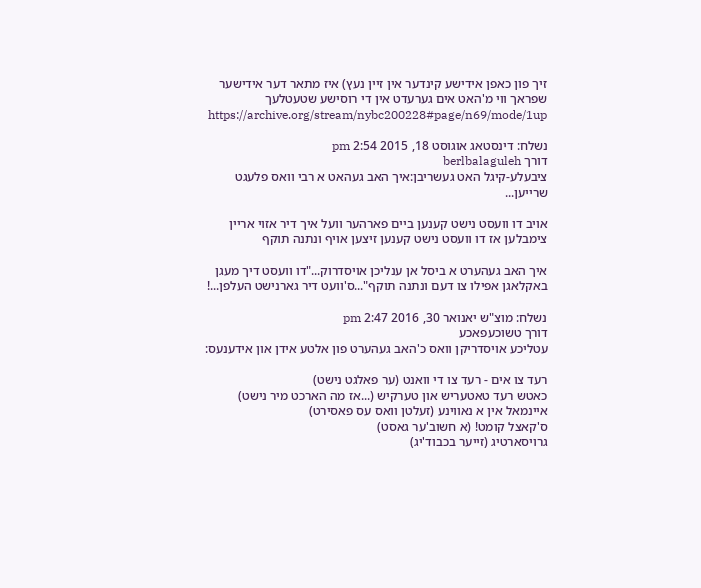זיך פון כאפן אידישע קינדער אין זיין נעץ) איז מתאר דער אידישער שפראך ווי מ'האט אים גערעדט אין די רוסישע שטעטלעך https://archive.org/stream/nybc200228#page/n69/mode/1up

נשלח: דינסטאג אוגוסט 18, 2015 2:54 pm
דורך berlbalaguleh
ציבעלע-קיגל האט געשריבן:איך האב געהאט א רבי וואס פלעגט שרייען...

אויב דו וועסט נישט קענען ביים פארהער וועל איך דיר אזוי אריין צימבלען אז דו וועסט נישט קענען זיצען אויף ונתנה תוקף

איך האב געהערט א ביסל אן ענליכן אויסדרוק..."דו וועסט דיך מעגן באקלאגן אפילו צו דעם ונתנה תוקף"...ס'וועט דיר גארנישט העלפן...!

נשלח: מוצ"ש יאנואר 30, 2016 2:47 pm
דורך טשוכעפאכע
עטליכע אויסדריקן וואס כ'האב געהערט פון אלטע אידן און אידענעס:

רעד צו אים - רעד צו די וואנט (ער פאלגט נישט)
כאטש רעד טאטעריש און טערקיש (...אז מה הארכט מיר נישט)
איינמאל אין א נאווינע (זעלטן וואס עס פאסירט)
ס'קאצל קומט! (א חשוב'ער גאסט)
גרויסארטיג (זייער בכבוד'יג)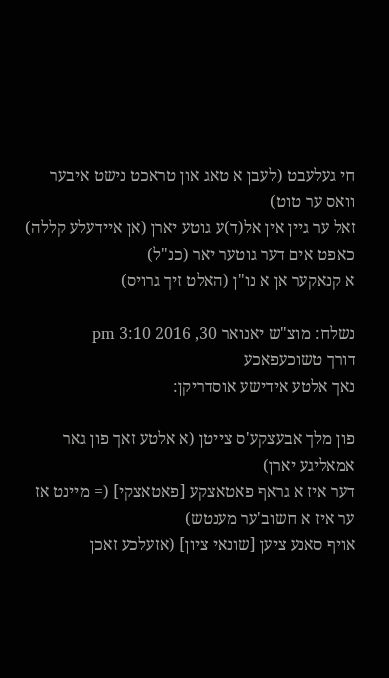חי געלעבט (לעבן א טאג און טראכט נישט איבער וואס ער טוט)
זאל ער גיין אין אל(ד)ע גוטע יארן (אן איידעלע קללה)
כאפט אים דער גוטער יאר (כנ"ל)
א קנאקער אן א נו"ן (האלט זיך גרויס)

נשלח: מוצ"ש יאנואר 30, 2016 3:10 pm
דורך טשוכעפאכע
נאך אלטע אידישע אוסדריקן:

פון מלך אבעצקע'ס צייטן (א אלטע זאך פון גאר אמאליגע יארן)
דער איז א גראף פאטאצקע [פאטאצקי] (= מיינט אז ער איז א חשוב'ער מענטש)
אויף סאנע ציען [שונאי ציון] (אזעלכע זאכן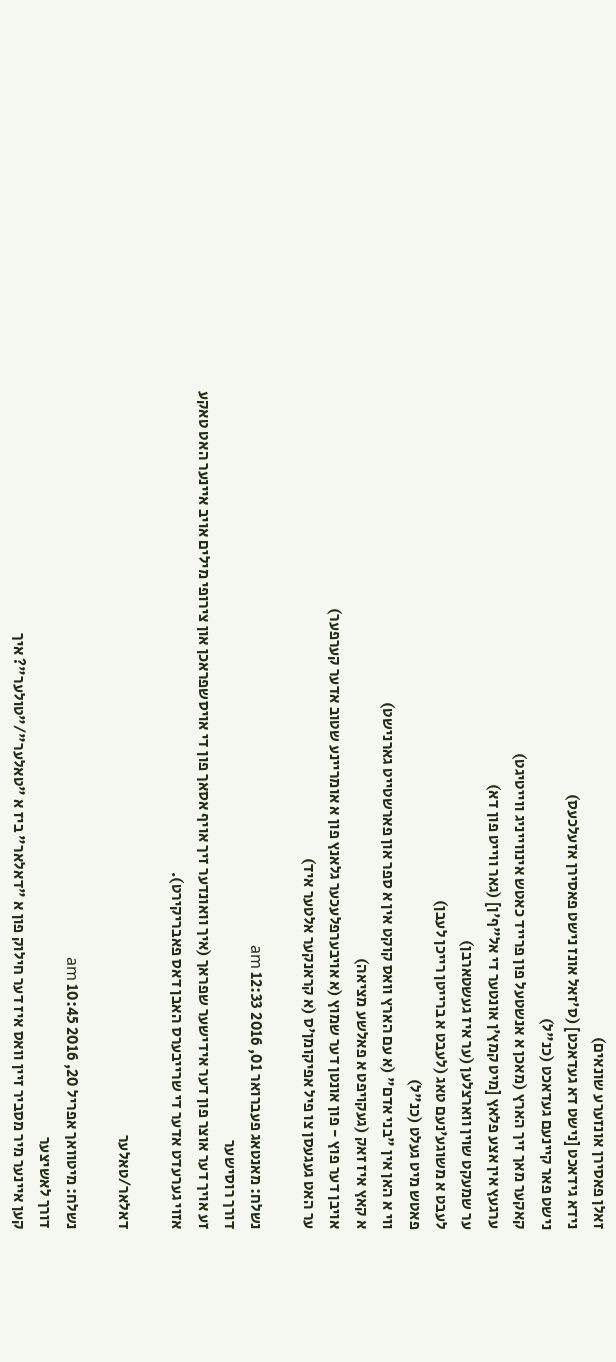זאלן פאסירן אונזערע שונאים)
נידא גידאכט [נישט דא געדאכט] (ס'זאל אונז נישט פאסירן אזעלכעס)
נישט פאר קיינעם געדאכט (כנ"ל)
קאקער מאך זיך הארץ (מאכן א אנשטעל פון פרייד כאטש אינווייניג ווייטיגט)
ערגעץ אין אצע פלאץ [מיט קמץ'ן אונטער די אל"ף'ן] (גאר ווייט פון דא)
ער שמעקט שוין ווארצלען (ער איז געשטארבן)
לעבט א משוגע'נעם טאג (לעבט א ברייטן רייכן לעבן)
פאטש מיט געלט (כנ"ל)
ווי א האן אין "בני אדם" (א עם הארץ וואס קוקט אין א ספר און פארשטייט גארנישט)
א קאץ איז זאק (געקויפט א פאלשע מציאה)
אויבן דער פוץ - פון אונטן דער שמוץ (א אויבערפלעכער גלאנץ פון א אומריינע שטוב אדער קערפער)
ער האט געגעסן צו פיל אפיקומן'ס (א קראנקער אלטער איד)

נשלח: מאנטאג פעברואר 01, 2016 12:33 am
דורך רוסישער
זע אויך דער אוצר פון דער אידישער שפראך (איך וואונדער זיך אויף אסאך פון די אויסשפראכן און צירופי מילים אויב איינער האט טאקע אזוי גערעדט אדער די שרייבערס האבן דאס פאבריקירט).

דאלאר/טאלער

נשלח: מיטוואך אפריל 20, 2016 10:45 am
דורך לאשיצער
קען איינער מיר מסביר זיין וואס איז דער חילוק פון א "דאלאר" ביז א "טאלער"/"טולער"? איך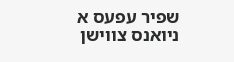שפיר עפעס א ניואנס צווישן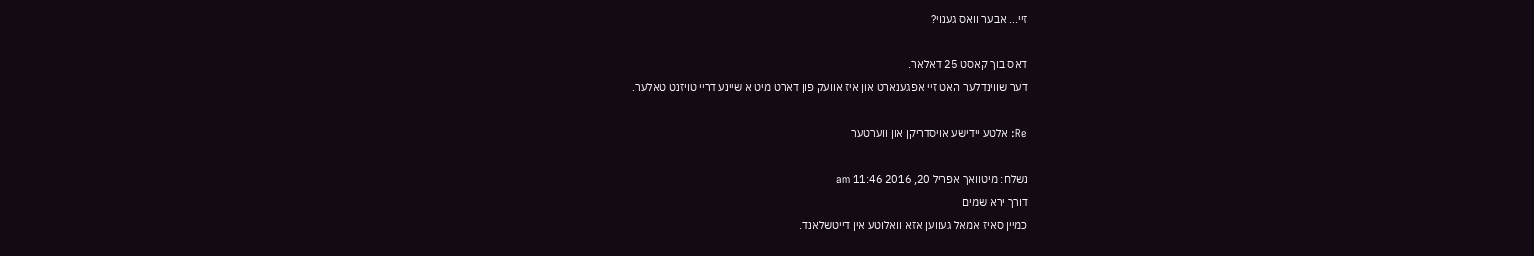זיי... אבער וואס גענוי?

דאס בוך קאסט 25 דאלאר.
דער שווינדלער האט זיי אפגענארט און איז אוועק פון דארט מיט א שיינע דריי טויזנט טאלער.

Re: אלטע יידישע אויסדריקן און ווערטער

נשלח: מיטוואך אפריל 20, 2016 11:46 am
דורך ירא שמים
כמיין סאיז אמאל געווען אזא וואלוטע אין דייטשלאנד.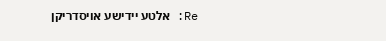Re: אלטע יידישע אויסדריקן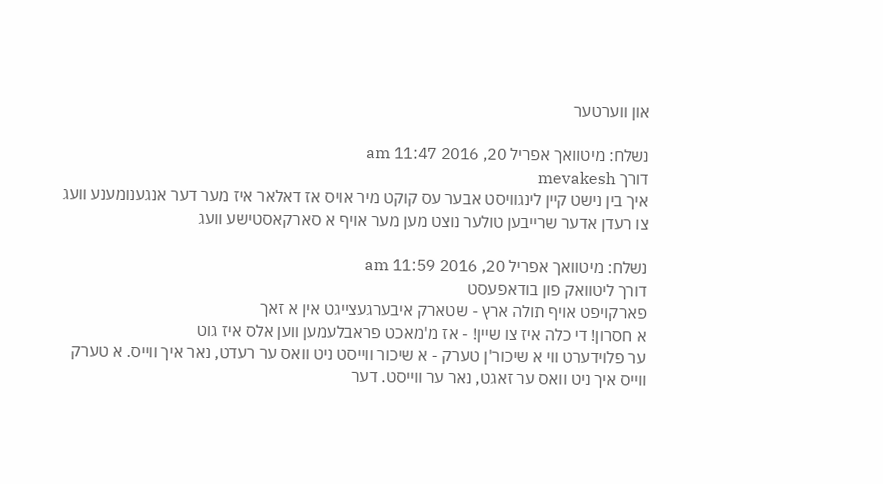און ווערטער

נשלח: מיטוואך אפריל 20, 2016 11:47 am
דורך mevakesh
איך בין נישט קיין לינגוויסט אבער עס קוקט מיר אויס אז דאלאר איז מער דער אנגענומענע וועג צו רעדן אדער שרייבען טולער נוצט מען מער אויף א סארקאסטישע וועג

נשלח: מיטוואך אפריל 20, 2016 11:59 am
דורך ליטוואק פון בודאפעסט
פארקויפט אויף תולה ארץ - שטארק איבערגעצייגט אין א זאך
א חסרון! די כלה איז צו שיין! - אז מ'מאכט פראבלעמען ווען אלס איז גוט
ער פלוידערט ווי א שיכור'ן טערק - א שיכור ווייסט ניט וואס ער רעדט, נאר איך ווייס. א טערק ווייס איך ניט וואס ער זאגט, נאר ער ווייסט. דער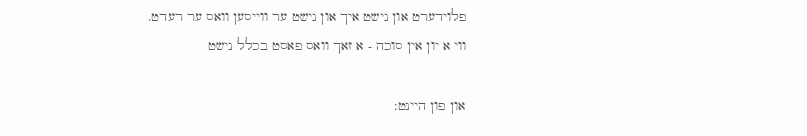פלוידערט און נישט איך און נישט ער ווייסען וואס ער רעדט.
ווי א יון אין סוכה - א זאך וואס פאסט בכלל נישט

און פון היינט: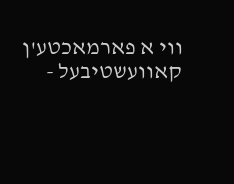ווי א פארמאכטע'ן קאוועשטיבעל -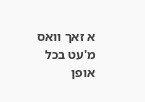א זאך וואס מ'עט בכל אופן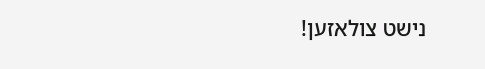נישט צולאזען!